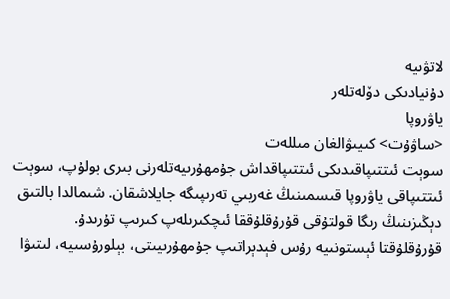لاتۋىيە
دۇنيادىكى دۆلەتلەر
ياۋروپا
<ساۋۇت> كىيىۋالغان مىللەت
سوېت ئىتتىپاقىدىكى ئىتتىپاقداش جۇمھۇرىيەتلەرنى بىرى بولۇپ، سوېت ئىتتىپاقى ياۋروپا قىسمىنىڭ غەربىي تەرىپىگە جايلاشقان. شىمالدا بالتىق دېڭىزىنىڭ رىگا قولتۇقى قۇرۇقلۇققا ئىچكىرىلەپ كىرىپ تۇرىدۇ. قۇرۇقلۇقتا ئېستونىيە رۇس فېدېراتىپ جۇمھۇرىيىتى، بېلورۇسىيە، لىتىۋا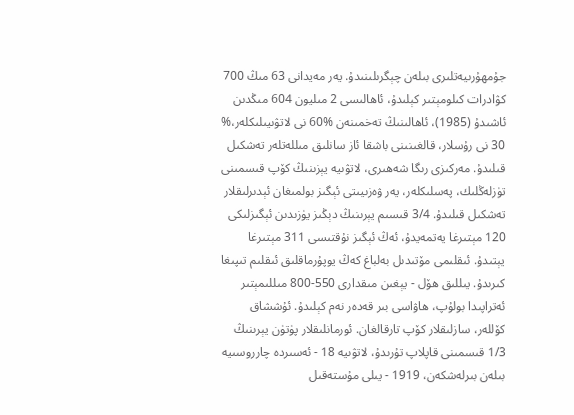جۇمھۇرىيەتلىرى بىلەن چېگرىلىنىدۇ. يەر مەيدانى 63 مىڭ 700 كۋادرات كىلومېتىر كېلىدۇ، ئاھالىسى 2 مىليون 604 مىڭدىن ئاشىدۇ (1985)، ئاھالىنىڭ تەخمىنەن %60 نى لاتۋىيىلىكلەر،% 30 نى رۇسلار، قالغىنىنى باشقا ئاز سانلىق مىللەتلەر تەشكىل قىلىدۇ. مەركىزى رىگا شەھىرى، لاتۋىيە يېزىنىڭ كۆپ قىسمىنى تۈزلەڭلىك، پەسلىكلەر، يەر ۋەزىيىتى ئېگىز بولمىغان ئېدىرلىقلار تەشكىل قىلىدۇ. 3/4 قىسىم يېرىنىڭ دېڭىز يۈزىدىن ئېگىزلىكى 120 مېتىرغا يەتمەيدۇ، ئەڭ ئېگىز نۇقتىسى 311 مېتىرغا يېتىدۇ. ئىقلىمى مۆتىدىل بەلباغ كەڭ يوپۇرماقلىق ئىقلىم تىپىغا كىرىدۇ. يىللىق ھۆل - يېغىن مىقدارى 550-800 مىللىمېتىر ئەتراپىدا بولۇپ، ھاۋاسى بىر قەدەر نەم كېلىدۇ. ئۇششاق كۆللەر، سازلىقلار كۆپ تارقالغان. ئورمانلىقلار پۈتۈن يېرىنىڭ 1/3 قىسمىنى قاپلاپ تۇرىدۇ، لاتۋىيە 18 - ئەسىردە چارروسىيە بىلەن بىرلەشكەن، 1919 - يىلى مۇستەقىل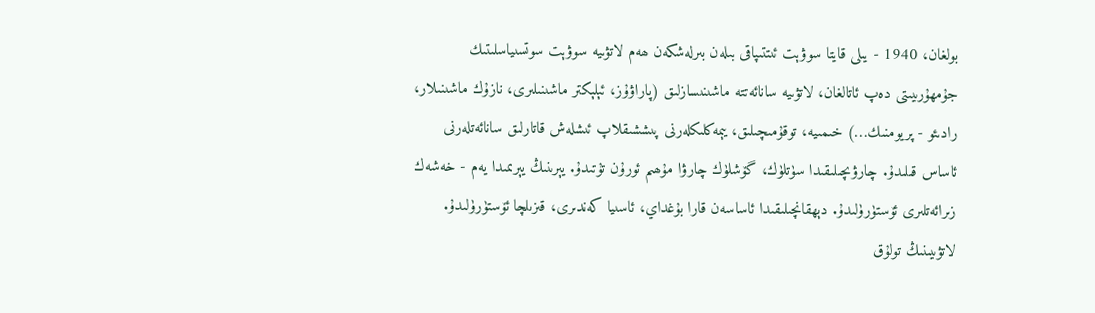بولغان، 1940 - يىلى قايتا سوۋېت ئىتتىپاقى بىلەن بىرلەشكەن ھەم لاتۋىيە سوۋېت سوتسىياسلىتىك جۇمھۇرىيىتى دەپ ئاتالغان، لاتۋىيە سانائەتتە ماشىنىسازلىق (پاراۋۇز، ئېلېكتر ماشىنىلىرى، نازۇك ماشىنىلار، رادىئو - پريومنىك…) خىمىيە، توقۇمىچىلىق، يېمەكلىكلەرنى پىششىقلاپ ئىشلەش قاتارلىق سانائەتلەرنى ئاساس قىلىدۇ. چارۋىچىلىقىدا سۈتلۈك، گۆشلۈك چارۋا مۇھىم ئورۇن تۇتىدۇ. يېرىنىڭ يېرىمىدا يەم - خەشەك زىرائەتلىرى ئۆستۈرۈلىدۇ. دېھقانچىلىقىدا ئاساسەن قارا بۇغداي، ئاسىيا كەندىرى، قىزىلچا ئۆستۈرۈلىدۇ.
لاتۋىيىنىڭ تولۇق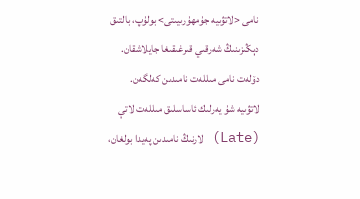نامى <لاتۋىيە جۇمھۇرىيىتى> بولۇپ، بالتىق دېڭىزىنىڭ شەرقىي قىرغىقىغا جايلاشقان. دۆلەت نامى مىللەت نامىدىن كەلگەن. لاتۋىيە شۇ يەرلىك ئاساسلىق مىللەت لاتې (Late) لارنىڭ نامىدىن پەيدا بولغان،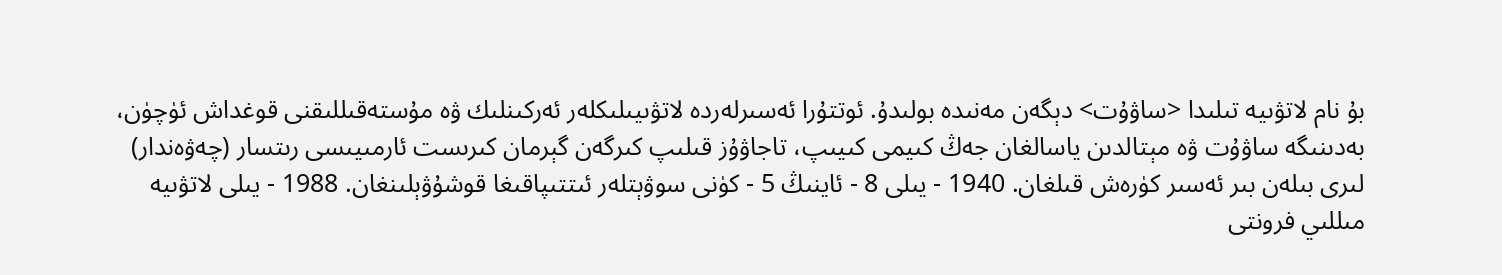بۇ نام لاتۋىيە تىلىدا <ساۋۇت> دېگەن مەنىدە بولىدۇ. ئوتتۇرا ئەسىرلەردە لاتۋىيىلىكلەر ئەركىنلىك ۋە مۇستەقىللىقنى قوغداش ئۈچۈن، بەدىنىگە ساۋۇت ۋە مېتالدىن ياسالغان جەڭ كىيمى كىيىپ، تاجاۋۇز قىلىپ كىرگەن گېرمان كىرىست ئارمىيىسى رىتسار (چەۋەندار) لىرى بىلەن بىر ئەسىر كۈرەش قىلغان. 1940 - يىلى 8 - ئاينىڭ 5 - كۈنى سوۋېتلەر ئىتتىپاقىغا قوشۇۋېلىنغان. 1988 - يىلى لاتۋىيە مىللىي فرونتى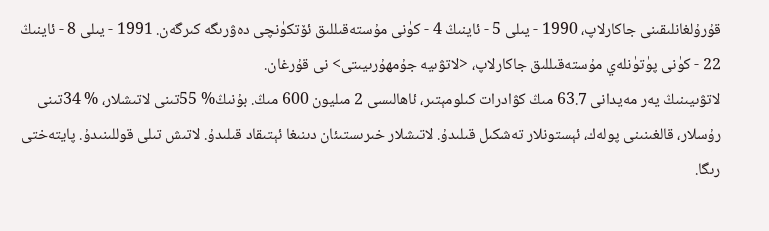قۇرۇلغانلىقىنى جاكارلاپ، 1990 - يىلى 5 - ئاينىڭ 4 - كۈنى مۇستەقىللىق ئۆتكۈنچى دەۋرىگە كىرگەن. 1991 - يىلى 8 - ئاينىڭ 22 - كۈنى پۈتۈنلەي مۇستەقىللىق جاكارلاپ، <لاتۋىيە جۇمھۇرىيىتى> نى قۇرغان.
لاتۋىيىنىڭ يەر مەيدانى 63.7 مىڭ كۋادرات كىلومېتىر، ئاھالىسى 2 مىليون 600 مىڭ. بۇنىڭ% 55تىنى لاتىشلار، % 34تىنى رۇسلار، قالغىنىنى پولەك، ئېستونلار تەشكىل قىلىدۇ. لاتىشلار خىرىستىئان دىنىغا ئېتىقاد قىلىدۇ. لاتىش تىلى قوللىنىدۇ. پايتەختى رىگا.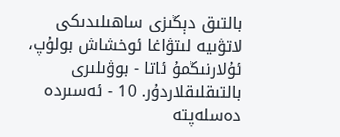بالتىق دېڭىزى ساھىلىدىكى لاتۋىيە لىتۋاغا ئوخشاش بولۇپ، ئۇلارنىڭمۇ ئاتا - بوۋىلىرى بالتىقلىقلاردۇر. 10 - ئەسىردە دەسلەپتە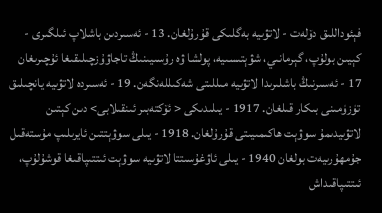فېئوداللىق دۆلەت - لاتۋىيە بەگلىكى قۇرۇلغان. 13 - ئەسىردىن باشلاپ ئىلگىرى - كېيىن بولۇپ، گېرمانىي، شۋېتىسىيە، پولشا ۋە رۇسىيىنىڭ تاجاۋۇزچىلىقىغا ئۇچىرىغان 17 - ئەسىرنىڭ باشلىرىدا لاتۋىيە مىللىتى شەكىللەنگەن. 19 - ئەسىردە لاتۋىيە يانچىلىق تۈزۈمىنى بىكار قىلغان. 1917 - يىلىدىكى < ئۆكتەبىر ئىنقىلابى> دىن كېتىن لاتۋىيدىمۇ سوۋېت ھاكىمىيىتى قۇرۇلغان. 1918 - يىلى سوۋېتتىن ئايرىلىپ مۇستەقىل جۇمھۇرىيەت بولغان 1940 - يىلى ئاۋغۇسىتتا لاتۋىيە سوۋېت ئىتتىپاقىغا قوشۇلۇپ، ئىتتىپاقىداش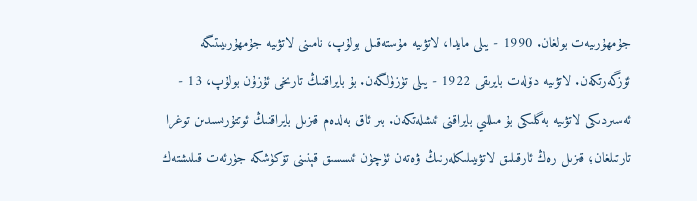جۇمھۇرىيەت بولغان. 1990 - يىلى مايدا، لاتۋىيە مۇستەقىل بولۇپ، نامىنى لاتۋىيە جۇمھۇرىيىتىگە ئۆزگەرتكەن. لاتۋىيە دۆلەت بايرىقى 1922 - يىلى تۈزۈلگەن. بۇ بايراقنىڭ تارىخى ئۇزۇن بولۇپ، 13 - ئەسىردىكى لاتۋىيە بەگلىكى بۇ مىللىي بايراقنى ئىشلەتكەن. بىر ئاق بەلدەم قىزىل بايراقنىڭ ئوتتۇرىسىدىن توغرا تارتىلغان؛ قىزىل رەڭ ئارقىلىق لاتۋىيىلىكلەرنىڭ ۋەتەن ئۈچۈن ئىسسىق قېنىنى تۆكۈشكە جۈرئەت قىلىشتەك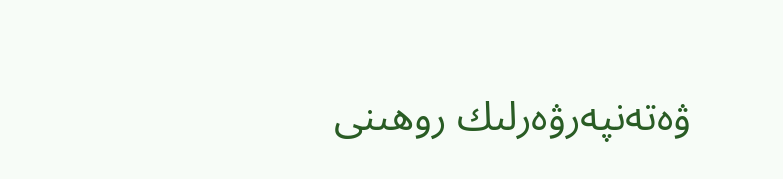ۋەتەنپەرۋەرلىك روھىنى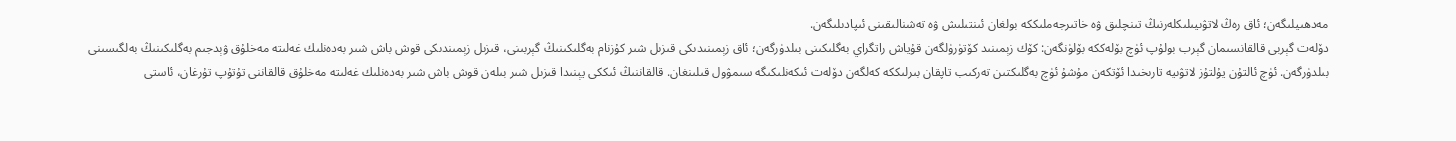مەدھىيلىگەن؛ ئاق رەڭ لاتۋىيىلىكلەرنىڭ تىنچلىق ۋە خاتىرجەملىككە بولغان ئىنتىلىش ۋە تەشنالىقىنى ئىپادىلىگەن.
دۆلەت گېربى قالقانسىمان گېرب بولۇپ ئۈچ بۆلەككە بۆلۈنگەن: كۆك زېمىنىد كۆتۈرۈلگەن قۇياش راتگراي بەگلىكىنى بىلدۈرگەن؛ ئاق زېمىنىدىكى قىزىل شىر كۇزنام بەگلىكىنىڭ گېربىنى، قىزىل زېمىندىكى قوش باش شىر بەدەنلىك غەلىتە مەخلۇق ۋېدجىم بەگلىكىنىڭ بەلگىسىنى بىلدۈرگەن. ئۈچ ئالتۇن يۇلتۇز لاتۋىيە تارىخىدا ئۆتكەن مۇشۇ ئۈچ بەگلىكتىن تەركىب تاپقان بىرلىككە كەلگەن دۆلەت ئىكەنلىكىگە سىمۋول قىلىنغان. قالقاننىڭ ئىككى يېنىدا قىزىل شىر بىلەن قوش باش شىر بەدەنلىك غەلىتە مەخلۇق قالقاننى تۇتۇپ تۇرغان، ئاستى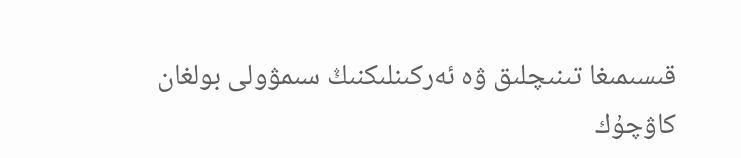قىسىمىغا تىنىچلىق ۋە ئەركىنلىكنىڭ سىمۋولى بولغان كاۋچۇك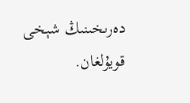دەرىخىنىڭ شېخى قويۇلغان.